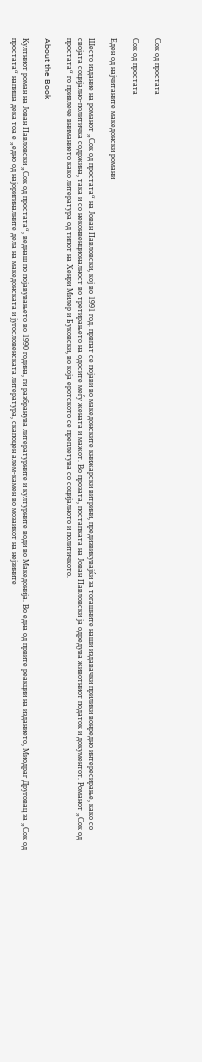Сок од простата

Сок од простата

Еден од најчитаните македонски романи

Шесто издание на романот „Сок од простата“ на Јован Павловски, кој во 1991 год. првпат се појави во македонските книжарски витрини, предизвикувајќи за тогашните наши издавачки прилики вонредно интересирање, како со својата социјално-политичка содржина, така и со неконвенционалност во третирањето на одосите меѓу жената и мажот. Во прозата, постапката на Јован Павловски ја одредува животниот податок и документот. Романот „Сок од простата“ го привлече вниманието како литература од типот на Хенри Милер и Буковски, во која еротското се преплетува со социјалното и политичкото.

About the Book

Култниот роман на Јован Павловски „Сок од простата“, веднаш по појавувањето во 1990 година, ги разбранува литературните и културните води во Македонија. Во една од првите реакции на изданието, Миодраг Друговац за „Сок од простата“ напиша дека тоа е „едно од најоригиналните дела на македонската и југословенската литература, скапоцен алем-камен во мозаикот на нејзините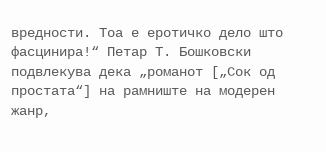вредности. Тоа е еротичко дело што фасцинира!“ Петар Т. Бошковски подвлекува дека „романот [„Сок од простата“] на рамниште на модерен жанр,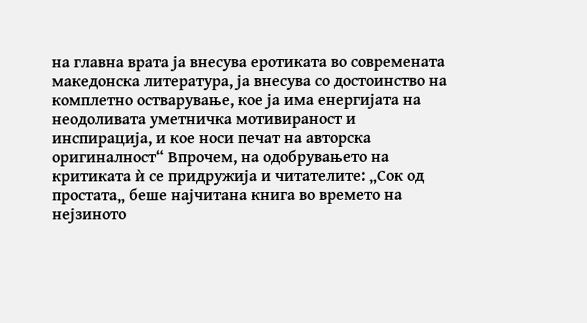на главна врата ја внесува еротиката во современата македонска литература, ја внесува со достоинство на комплетно остварување, кое ја има енергијата на неодоливата уметничка мотивираност и инспирација, и кое носи печат на авторска оригиналност“ Впрочем, на одобрувањето на критиката ѝ се придружија и читателите: „Сок од простата„ беше најчитана книга во времето на нејзиното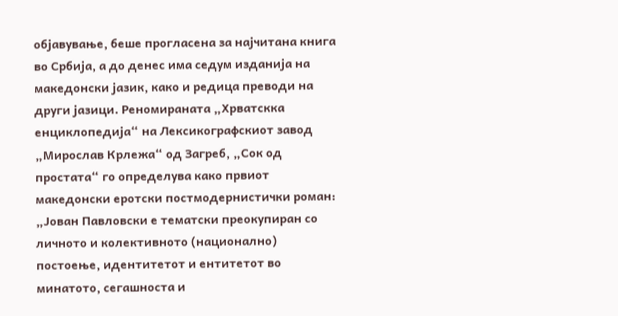објавување, беше прогласена за најчитана книга во Србија, а до денес има седум изданија на македонски јазик, како и редица преводи на други јазици. Реномираната „Хрватскка енциклопедија“ на Лексикографскиот завод „Мирослав Крлежа“ од Загреб, „Сок од простата“ го определува како првиот македонски еротски постмодернистички роман: „Јован Павловски е тематски преокупиран со личното и колективното (национално) постоење, идентитетот и ентитетот во минатото, сегашноста и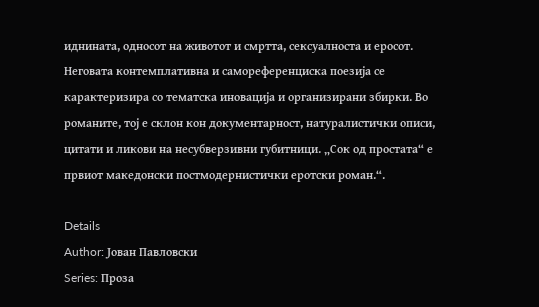иднината, односот на животот и смртта, сексуалноста и еросот. Неговата контемплативна и самореференциска поезија се карактеризира со тематска иновација и организирани збирки. Во романите, тој е склон кон документарност, натуралистички описи, цитати и ликови на несубверзивни губитници. „Сок од простата“ е првиот македонски постмодернистички еротски роман.“.

Details
Author: Јован Павловски
Series: Проза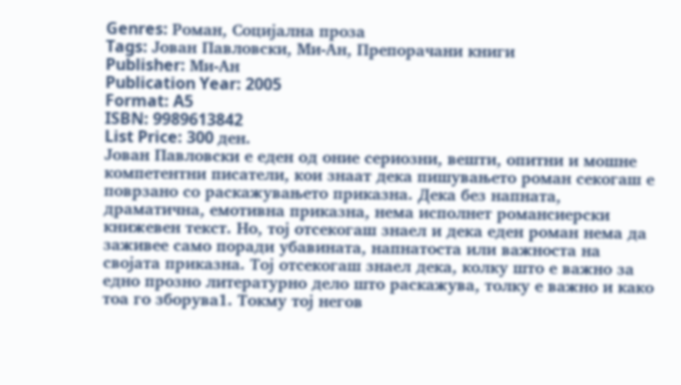Genres: Роман, Социјална проза
Tags: Јован Павловски, Ми-Ан, Препорачани книги
Publisher: Ми-Ан
Publication Year: 2005
Format: A5
ISBN: 9989613842
List Price: 300 ден.
Јован Павловски е еден од оние сериозни, вешти, опитни и мошне компетентни писатели, кои знаат дека пишувањето роман секогаш е поврзано со раскажувањето приказна. Дека без напната, драматична, емотивна приказна, нема исполнет романсиерски книжевен текст. Но, тој отсекогаш знаел и дека еден роман нема да заживее само поради убавината, напнатоста или важноста на својата приказна. Тој отсекогаш знаел дека, колку што е важно за едно прозно литературно дело што раскажува, толку е важно и како тоа го зборува1. Токму тој негов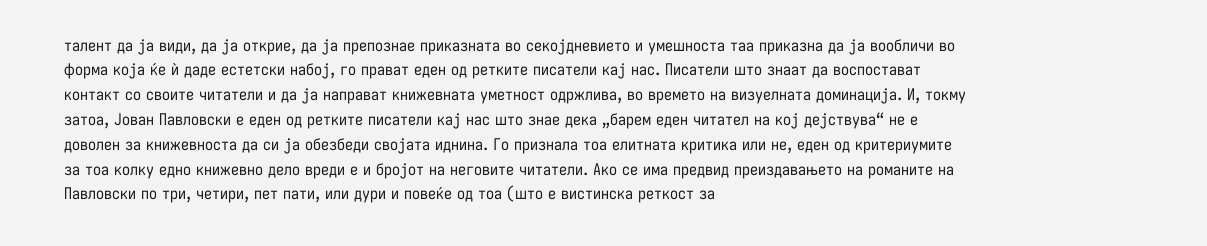талент да ја види, да ја открие, да ја препознае приказната во секојдневието и умешноста таа приказна да ја вообличи во форма која ќе ѝ даде естетски набој, го прават еден од ретките писатели кај нас. Писатели што знаат да воспостават контакт со своите читатели и да ја направат книжевната уметност одржлива, во времето на визуелната доминација. И, токму затоа, Јован Павловски е еден од ретките писатели кај нас што знае дека „барем еден читател на кој дејствува“ не е доволен за книжевноста да си ја обезбеди својата иднина. Го признала тоа елитната критика или не, еден од критериумите за тоа колку едно книжевно дело вреди е и бројот на неговите читатели. Ако се има предвид преиздавањето на романите на Павловски по три, четири, пет пати, или дури и повеќе од тоа (што е вистинска реткост за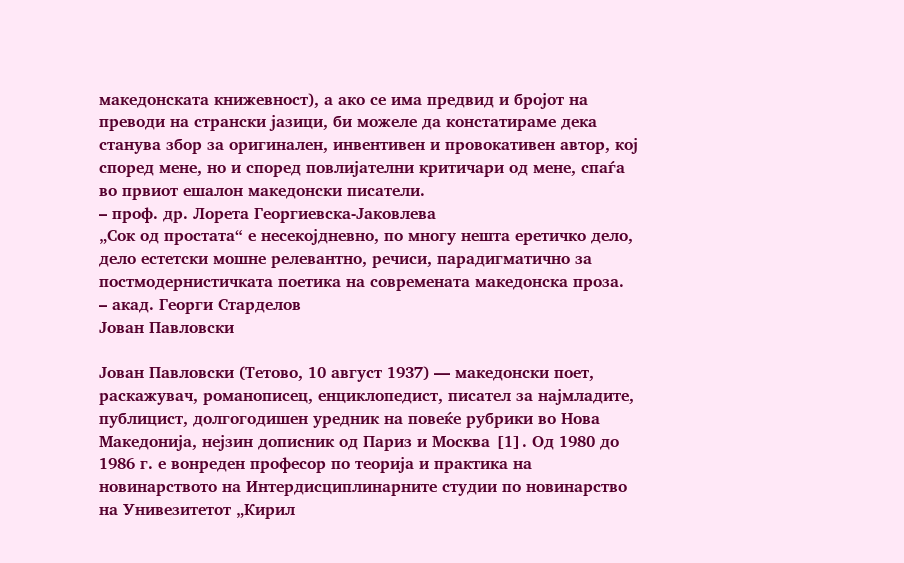македонската книжевност), а ако се има предвид и бројот на преводи на странски јазици, би можеле да констатираме дека станува збор за оригинален, инвентивен и провокативен автор, кој според мене, но и според повлијателни критичари од мене, спаѓа во првиот ешалон македонски писатели.
– проф. др. Лорета Георгиевска-Јаковлева
„Сок од простата“ е несекојдневно, по многу нешта еретичко дело, дело естетски мошне релевантно, речиси, парадигматично за постмодернистичката поетика на современата македонска проза.
– акад. Георги Старделов
Јован Павловски

Јован Павловски (Тетово, 10 август 1937) — македонски поет, раскажувач, романописец, енциклопедист, писател за нaјмладите, публицист, долгогодишен уредник на повеќе рубрики во Нова Македонија, нејзин дописник од Париз и Москва [1]. Од 1980 до 1986 г. е вонреден професор по теорија и практика на новинарството на Интердисциплинарните студии по новинарство на Унивезитетот „Кирил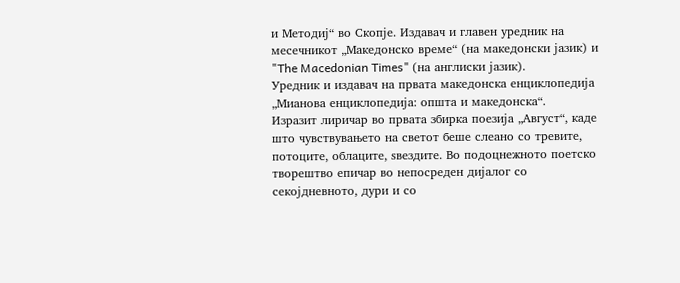и Методиј“ во Скопје. Издавач и главен уредник на месечникот „Македонско време“ (на македонски јазик) и "The Macedonian Times" (на англиски јазик).
Уредник и издавач на првата македонска енциклопедија „Мианова енциклопедија: општа и македонска“.
Изразит лиричар во првата збирка поезија „Август“, каде што чувствувањето на светот беше слеано со тревите, потоците, облаците, ѕвездите. Во подоцнежното поетско творештво епичар во непосреден дијалог со секојдневното, дури и со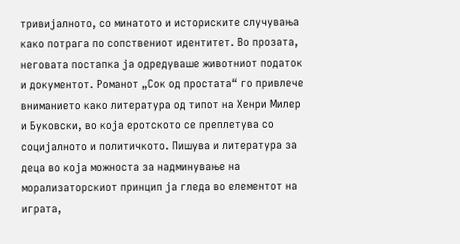тривијалното, со минатото и историските случувања како потрага по сопствениот идентитет. Во прозата, неговата постапка ја одредуваше животниот податок и документот. Романот „Сок од простата“ го привлече вниманието како литература од типот на Хенри Милер и Буковски, во која еротското се преплетува со социјалното и политичкото. Пишува и литература за деца во која можноста за надминување на морализаторскиот принцип ја гледа во елементот на играта,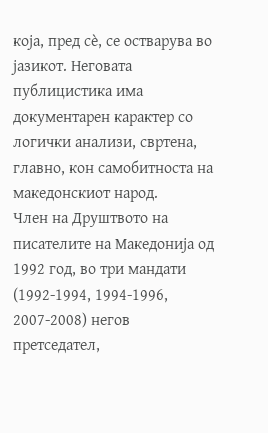која, пред сè, се остварува во јазикот. Неговата публицистика има документарен карактер со логички анализи, свртена, главно, кон самобитноста на македонскиот народ.
Член на Друштвото на писателите на Македонија од 1992 год, во три мандати (1992-1994, 1994-1996, 2007-2008) негов претседател,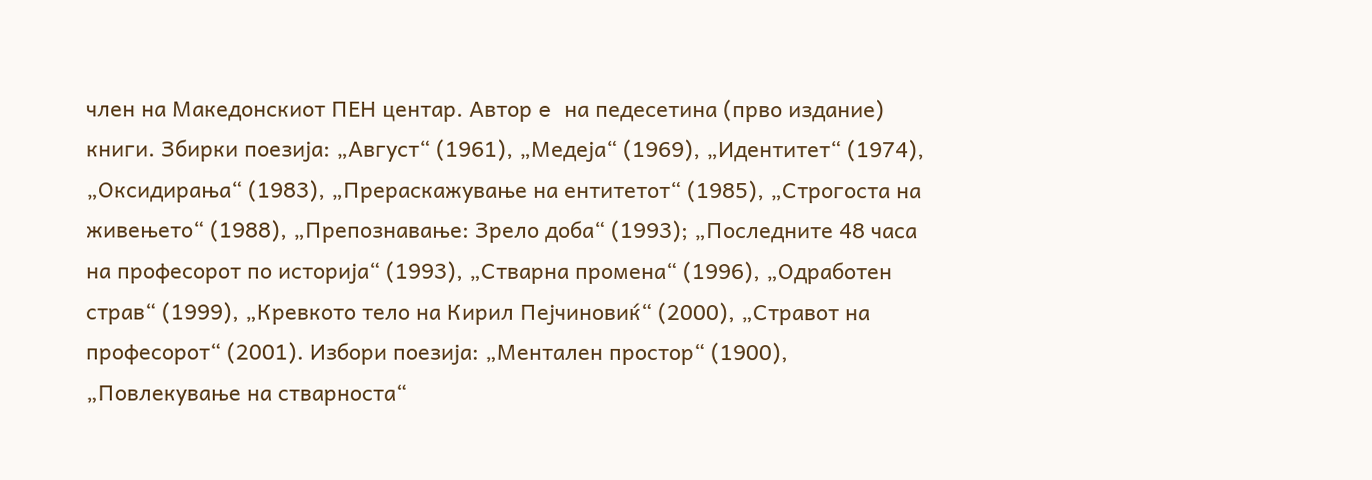член на Македонскиот ПЕН центар. Автор e на педесетина (прво издание) книги. Збирки поезија: „Август“ (1961), „Медеја“ (1969), „Идентитет“ (1974), „Оксидирања“ (1983), „Прераскажување на ентитетот“ (1985), „Строгоста на живењето“ (1988), „Препознавање: Зрело доба“ (1993); „Последните 48 часа на професорот по историја“ (1993), „Стварна промена“ (1996), „Одработен страв“ (1999), „Кревкото тело на Кирил Пејчиновиќ“ (2000), „Стравот на професорот“ (2001). Избори поезија: „Ментален простор“ (1900), „Повлекување на стварноста“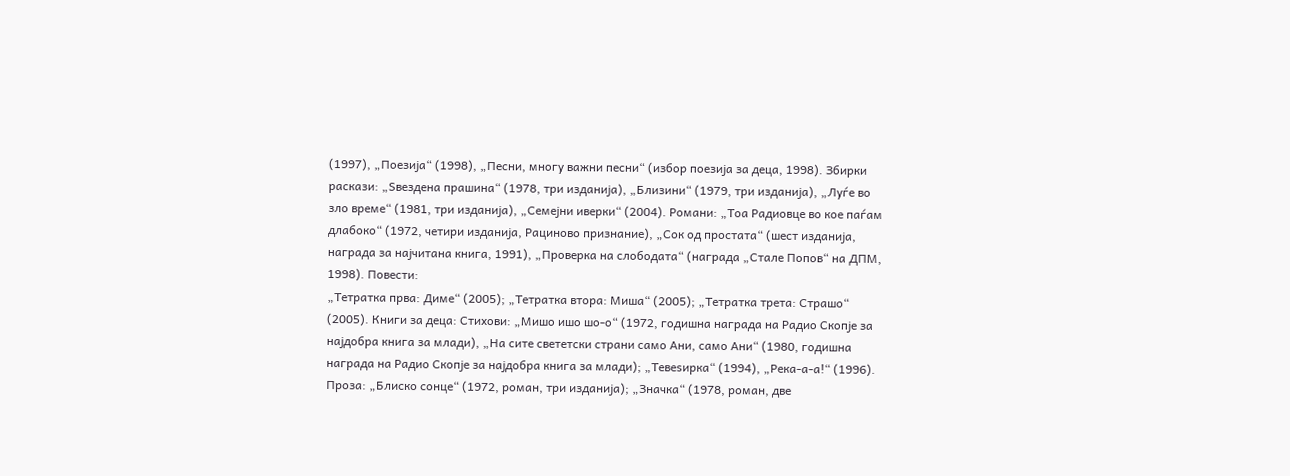(1997), „Поезија“ (1998), „Песни, многу важни песни“ (избор поезија за деца, 1998). Збирки раскази: „Ѕвездена прашина“ (1978, три изданија), „Близини“ (1979, три изданија), „Луѓе во зло време“ (1981, три изданија), „Семејни иверки“ (2004). Романи: „Тоа Радиовце во кое паѓам длабоко“ (1972, четири изданија, Рациново признание), „Сок од простата“ (шест изданија, награда за најчитана книга, 1991), „Проверка на слободата“ (награда „Стале Попов“ на ДПМ, 1998). Повести:
„Тетратка прва: Диме“ (2005); „Тетратка втора: Миша“ (2005); „Тетратка трета: Страшо“ (2005). Книги за деца: Стихови: „Мишо ишо шо-о“ (1972, годишна награда на Радио Скопје за најдобра книга за млади), „На сите свететски страни само Ани, само Ани“ (1980, годишна награда на Радио Скопје за најдобра книга за млади); „Тевеѕирка“ (1994), „Река-а-а!“ (1996). Проза: „Блиско сонце“ (1972, роман, три изданија); „Значка“ (1978, роман, две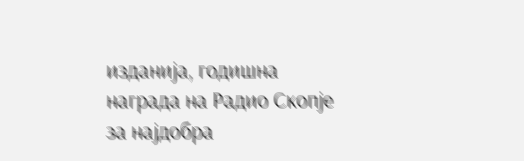изданија, годишна награда на Радио Скопје за најдобра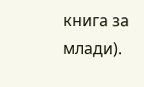книга за млади).